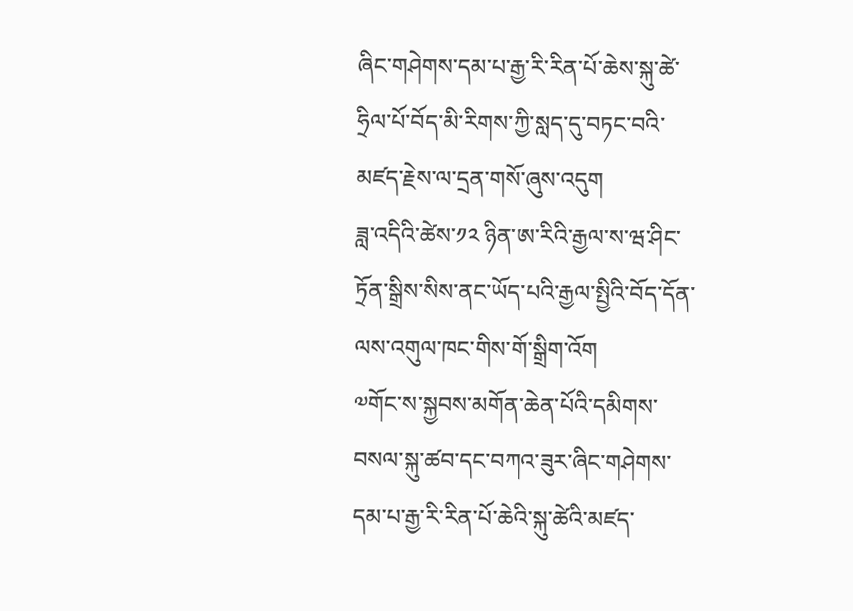ཞིང་གཤེགས་དམ་པ་རྒྱ་རི་རིན་པོ་ཆེས་སྐུ་ཚེ་ཧྲིལ་པོ་བོད་མི་རིགས་ཀྱི་སླད་དུ་བཏང་བའི་མཛད་རྗེས་ལ་དྲན་གསོ་ཞུས་འདུག
ཟླ་འདིའི་ཚེས་༡༢ ཉིན་ཨ་རིའི་རྒྱལ་ས་ཝ་ཤིང་ཏྲོན་སྒྲིས་སིས་ནང་ཡོད་པའི་རྒྱལ་སྤྱིའི་བོད་དོན་ལས་འགུལ་ཁང་གིས་གོ་སྒྲིག་འོག
༧གོང་ས་སྐྱབས་མགོན་ཆེན་པོའི་དམིགས་བསལ་སྐུ་ཚབ་དང་བཀའ་ཟུར་ཞིང་གཤེགས་དམ་པ་རྒྱ་རི་རིན་པོ་ཆེའི་སྐུ་ཚེའི་མཛད་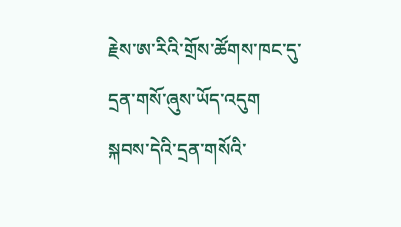རྗེས་ཨ་རིའི་གྲོས་ཚོགས་ཁང་དུ་དྲན་གསོ་ཞུས་ཡོད་འདུག
སྐབས་དེའི་དྲན་གསོའི་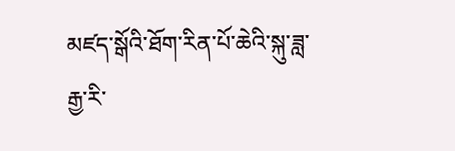མཛད་སྒོའི་ཐོག་རིན་པོ་ཆེའི་སྐུ་ཟླ་རྒྱ་རི་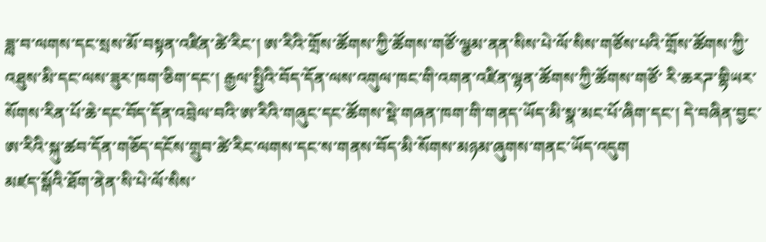ཟླ་བ་ལགས་དང་སྲས་མོ་བསྟན་འཛིན་ཚེ་རིང་། ཨ་རིའི་གྲོས་ཚོགས་ཀྱི་ཚོགས་གཙོ་ལྕམ་ནན་སིས་པེ་ལོ་སིས་གཙོས་པའི་གྲོས་ཚོགས་ཀྱི་འཐུས་མི་དང་ལས་ཟུར་ཁག་ཅིག་དང་། རྒྱལ་སྤྱིའི་བོད་དོན་ལས་འགུལ་ཁང་གི་འགན་འཛིན་ལྷན་ཚོགས་ཀྱི་ཚོགས་གཙོ་ རི་ཆརཌ་གྷིཡར་སོགས་རིན་པོ་ཆེ་དང་བོད་དོན་འབྲེལ་བའི་ཨ་རིའི་གཞུང་དང་ཚོགས་སྡེ་གཞན་ཁག་གི་གནད་ཡོད་མི་སྣ་མང་པོ་ཞིག་དང་། དེ་བཞིན་བྱང་ཨ་རིའི་སྐུ་ཚབ་དོན་གཅོད་དངོས་གྲུབ་ཚེ་རིང་ལགས་དང་ས་གནས་བོད་མི་སོགས་མཉམ་ཞུགས་གནང་ཡོད་འདུག
མཛད་སྒོའི་ཐོག་ནེན་སི་པེ་ལོ་སིས་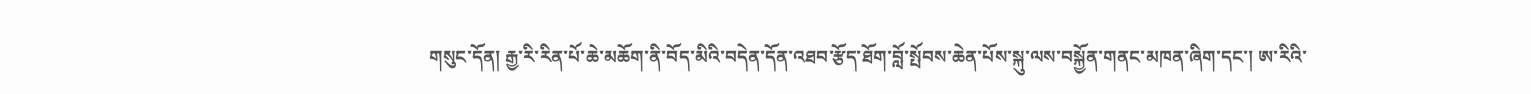གསུང་དོན། རྒྱ་རི་རིན་པོ་ཆེ་མཆོག་ནི་བོད་མིའི་བདེན་དོན་འཐབ་རྩོད་ཐོག་བློ་སྤོབས་ཆེན་པོས་སྐུ་ལས་བསྐྱོན་གནང་མཁན་ཞིག་དང་། ཨ་རིའི་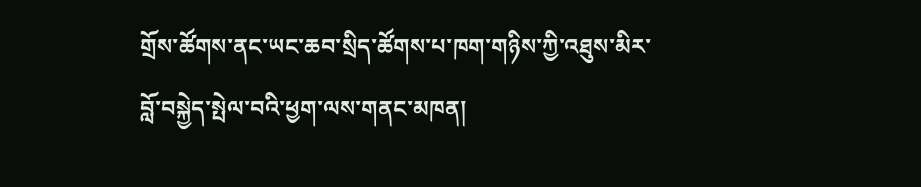གྲོས་ཚོགས་ནང་ཡང་ཆབ་སྲིད་ཚོགས་པ་ཁག་གཉིས་ཀྱི་འཐུས་མིར་བློ་བསྐྱེད་སྤེལ་བའི་ཕྱག་ལས་གནང་མཁན།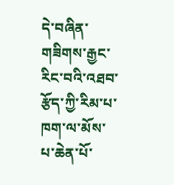དེ་བཞིན་གཟིགས་རྒྱང་རིང་བའི་འཐབ་རྩོད་ཀྱི་རིམ་པ་ཁག་ལ་མོས་པ་ཆེན་པོ་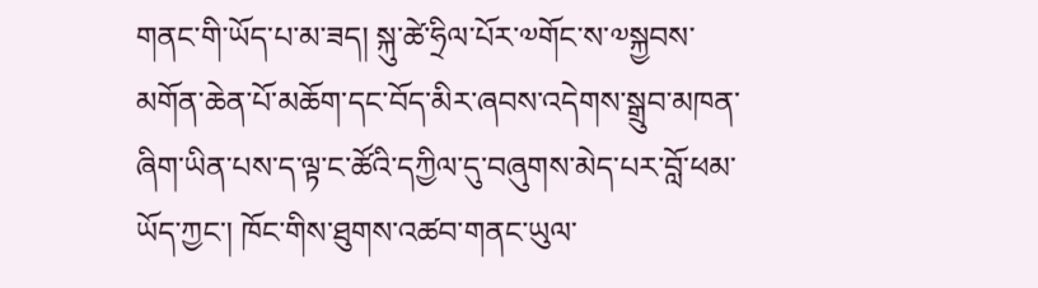གནང་གི་ཡོད་པ་མ་ཟད། སྐུ་ཚེ་ཧྲིལ་པོར་༧གོང་ས་༧སྐྱབས་མགོན་ཆེན་པོ་མཆོག་དང་བོད་མིར་ཞབས་འདེགས་སྒྲུབ་མཁན་ཞིག་ཡིན་པས་ད་ལྟ་ང་ཚོའི་དཀྱིལ་དུ་བཞུགས་མེད་པར་བློ་ཕམ་ཡོད་ཀྱང་། ཁོང་གིས་ཐུགས་འཚབ་གནང་ཡུལ་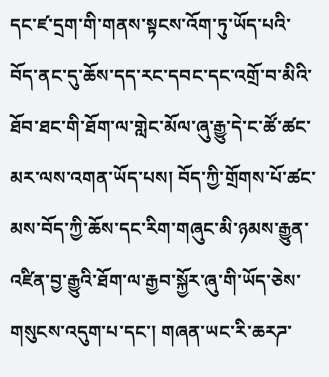དང་ཛ་དྲག་གི་གནས་སྟངས་འོག་ཏུ་ཡོད་པའི་བོད་ནང་དུ་ཆོས་དད་རང་དབང་དང་འགྲོ་བ་མིའི་ཐོབ་ཐང་གི་ཐོག་ལ་གླེང་མོལ་ཞུ་རྒྱུ་དེ་ང་ཚོ་ཚང་མར་ལས་འགན་ཡོད་པས། བོད་ཀྱི་གྲོགས་པོ་ཚང་མས་བོད་ཀྱི་ཆོས་དང་རིག་གཞུང་མི་ཉམས་རྒྱུན་འཛིན་བྱ་རྒྱུའི་ཐོག་ལ་རྒྱབ་སྐྱོར་ཞུ་གི་ཡོད་ཅེས་གསུངས་འདུག་པ་དང་། གཞན་ཡང་རི་ཆརཌ་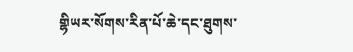གྷིཡར་སོགས་རིན་པོ་ཆེ་དང་ཐུགས་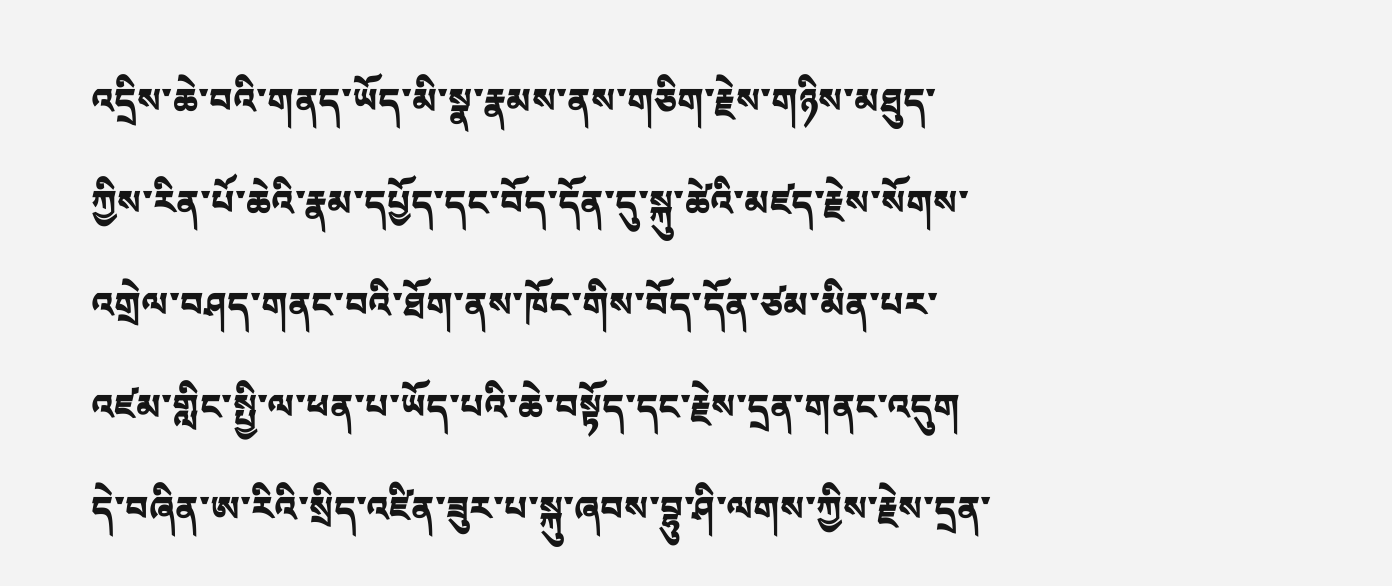འདྲིས་ཆེ་བའི་གནད་ཡོད་མི་སྣ་རྣམས་ནས་གཅིག་རྗེས་གཉིས་མཐུད་ཀྱིས་རིན་པོ་ཆེའི་རྣམ་དཔྱོད་དང་བོད་དོན་དུ་སྐུ་ཚེའི་མཛད་རྗེས་སོགས་འགྲེལ་བཤད་གནང་བའི་ཐོག་ནས་ཁོང་གིས་བོད་དོན་ཙམ་མིན་པར་འཛམ་གླིང་སྤྱི་ལ་ཕན་པ་ཡོད་པའི་ཆེ་བསྟོད་དང་རྗེས་དྲན་གནང་འདུག
དེ་བཞིན་ཨ་རིའི་སྲིད་འཛིན་ཟུར་པ་སྐུ་ཞབས་བྷུ་ཤི་ལགས་ཀྱིས་རྗེས་དྲན་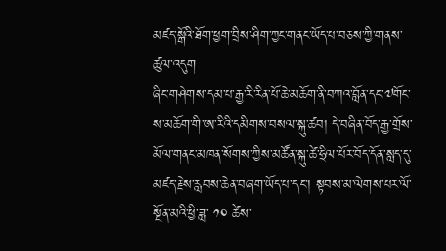མཛད་སྒོའི་ཐོག་ཕྱག་བྲིས་ཤིག་ཀྱང་གནང་ཡོད་པ་བཅས་ཀྱི་གནས་ཚུལ་འདུག
ཞིང་གཤེགས་དམ་པ་རྒྱ་རི་རིན་པོ་ཆེ་མཆོག་ནི་བཀའ་བློན་དང་༧གོང་ས་མཆོག་གི་ཨ་རིའི་དམིགས་བསལ་སྐུ་ཚབ། དེ་བཞིན་བོད་རྒྱ་གྲོས་མོལ་གནང་མཁན་སོགས་ཀྱིས་མཚོན་སྐུ་ཚེ་ཧྲིལ་པོར་བོད་དོན་སླད་དུ་མཛད་རྗེས་རླབས་ཆེན་བཞག་ཡོད་པ་དང་། སྟབས་མ་ལེགས་པར་ལོ་སྔོན་མའི་ཕྱི་ཟླ་ ༡༠ ཚེས་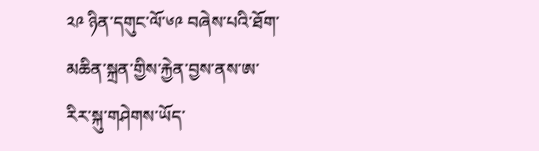༢༩ ཉིན་དགུང་ལོ་༦༩ བཞེས་པའི་ཐོག་མཆིན་སྐྲན་གྱིས་རྐྱེན་བྱས་ནས་ཨ་རིར་སྐུ་གཤེགས་ཡོད་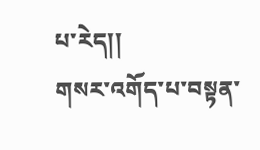པ་རེད།།
གསར་འགོད་པ་བསྟན་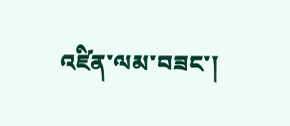འཛིན་ལམ་བཟང་།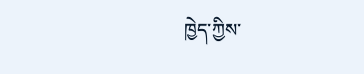ཁྱེད་ཀྱིས་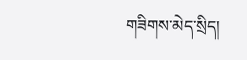གཟིགས་མེད་སྲིད།